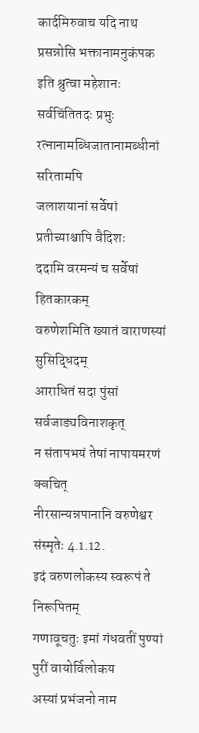कार्दमिरुवाच यदि नाथ प्रसन्नोसि भक्तानामनुकंपक
इति श्रुत्वा महेशानः सर्वचिंतितदः प्रभुः
रत्नानामब्धिजातानामब्धीनां सरितामपि
जलाशयानां सर्वेषां प्रतीच्याश्चापि वैदिशः
ददामि वरमन्यं च सर्वेषां हितकारकम्
वरुणेशमिति ख्यातं वाराणस्यां सुसिद्धिदम्
आराधितं सदा पुंसां सर्वजाड्यविनाशकृत्
न संतापभयं तेषां नापायमरणं क्वचित्
नीरसान्यन्नपानानि वरुणेश्वर संस्मृतेः 4.1.12.
इदं वरुणलोकस्य स्वरूपं ते निरूपितम्
गणावूचतुः इमां गंधवतीं पुण्यां पुरीं वायोर्विलोकय
अस्यां प्रभंजनो नाम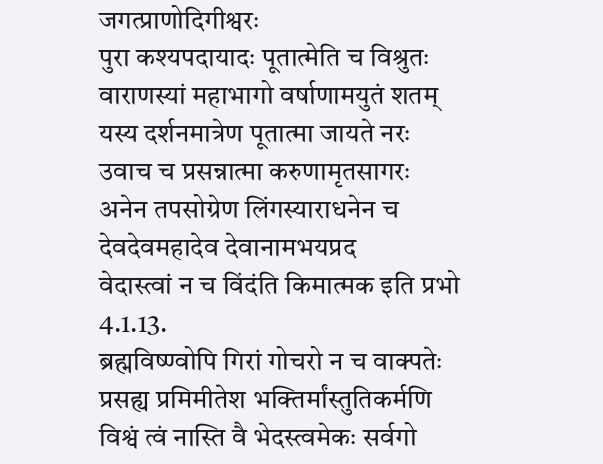जगत्प्राणोदिगीश्वरः
पुरा कश्यपदायादः पूतात्मेति च विश्रुतः
वाराणस्यां महाभागो वर्षाणामयुतं शतम्
यस्य दर्शनमात्रेण पूतात्मा जायते नरः
उवाच च प्रसन्नात्मा करुणामृतसागरः
अनेन तपसोग्रेण लिंगस्याराधनेन च
देवदेवमहादेव देवानामभयप्रद
वेदास्त्वां न च विंदंति किमात्मक इति प्रभो 4.1.13.
ब्रह्मविष्ण्वोपि गिरां गोचरो न च वाक्पतेः
प्रसह्य प्रमिमीतेश भक्तिर्मांस्तुतिकर्मणि
विश्वं त्वं नास्ति वै भेदस्त्वमेकः सर्वगो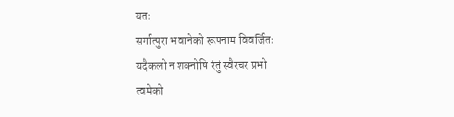यतः
सर्गात्पुरा भवानेको रूपनाम विवर्जितः
यदैकलो न शक्नोषि रंतुं स्वैरचर प्रभो
त्वमेको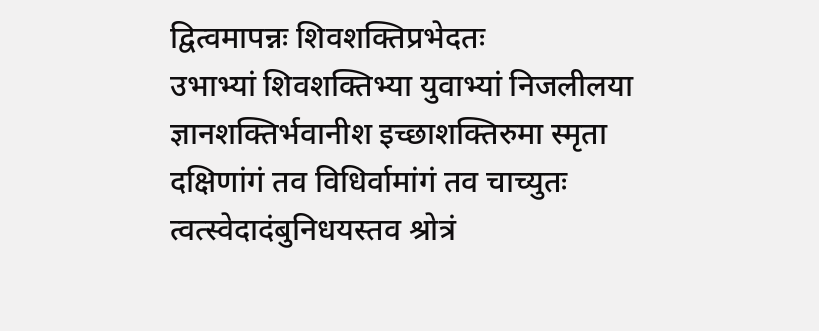द्वित्वमापन्नः शिवशक्तिप्रभेदतः
उभाभ्यां शिवशक्तिभ्या युवाभ्यां निजलीलया
ज्ञानशक्तिर्भवानीश इच्छाशक्तिरुमा स्मृता
दक्षिणांगं तव विधिर्वामांगं तव चाच्युतः
त्वत्स्वेदादंबुनिधयस्तव श्रोत्रं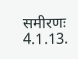समीरणः 4.1.13.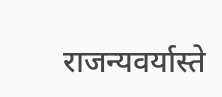राजन्यवर्यास्ते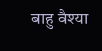बाहु वैश्या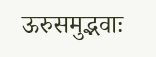ऊरुसमुद्भवाः